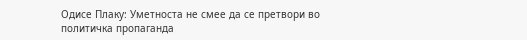Одисе Плаку: Уметноста не смее да се претвори во политичка пропаганда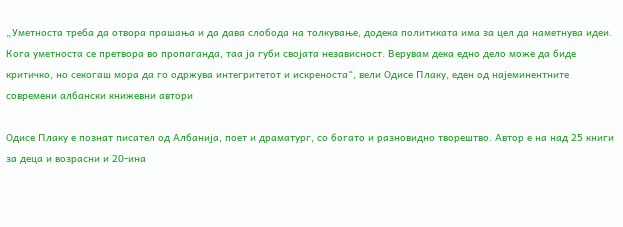„Уметноста треба да отвора прашања и да дава слобода на толкување, додека политиката има за цел да наметнува идеи. Кога уметноста се претвора во пропаганда, таа ја губи својата независност. Верувам дека едно дело може да биде критичко, но секогаш мора да го одржува интегритетот и искреноста“, вели Одисе Плаку, еден од најеминентните современи албански книжевни автори

Одисе Плаку е познат писател од Албанија, поет и драматург, со богато и разновидно творештво. Автор е на над 25 книги за деца и возрасни и 20-ина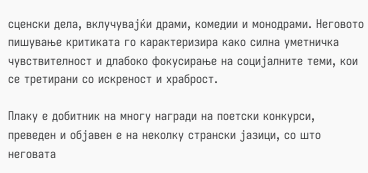сценски дела, вклучувајќи драми, комедии и монодрами. Неговото пишување критиката го карактеризира како силна уметничка чувствителност и длабоко фокусирање на социјалните теми, кои се третирани со искреност и храброст.

Плаку е добитник на многу награди на поетски конкурси, преведен и објавен е на неколку странски јазици, со што неговата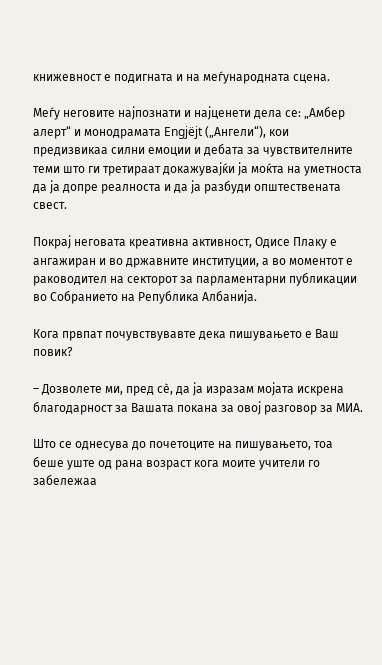книжевност е подигната и на меѓународната сцена.

Меѓу неговите најпознати и најценети дела се: „Амбер алерт“ и монодрамата Engjëjt („Ангели“), кои предизвикаа силни емоции и дебата за чувствителните теми што ги третираат докажувајќи ја моќта на уметноста да ја допре реалноста и да ја разбуди општествената свест.

Покрај неговата креативна активност, Одисе Плаку е ангажиран и во државните институции, а во моментот е раководител на секторот за парламентарни публикации во Собранието на Република Албанија.

Кога првпат почувствувавте дека пишувањето е Ваш повик?

– Дозволете ми, пред сè, да ја изразам мојата искрена благодарност за Вашата покана за овој разговор за МИА.

Што се однесува до почетоците на пишувањето, тоа беше уште од рана возраст кога моите учители го забележаа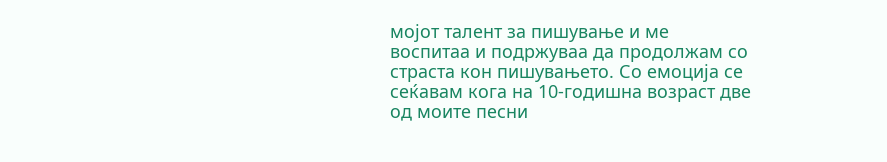мојот талент за пишување и ме воспитаа и подржуваа да продолжам со страста кон пишувањето. Со емоција се сеќавам кога на 10-годишна возраст две од моите песни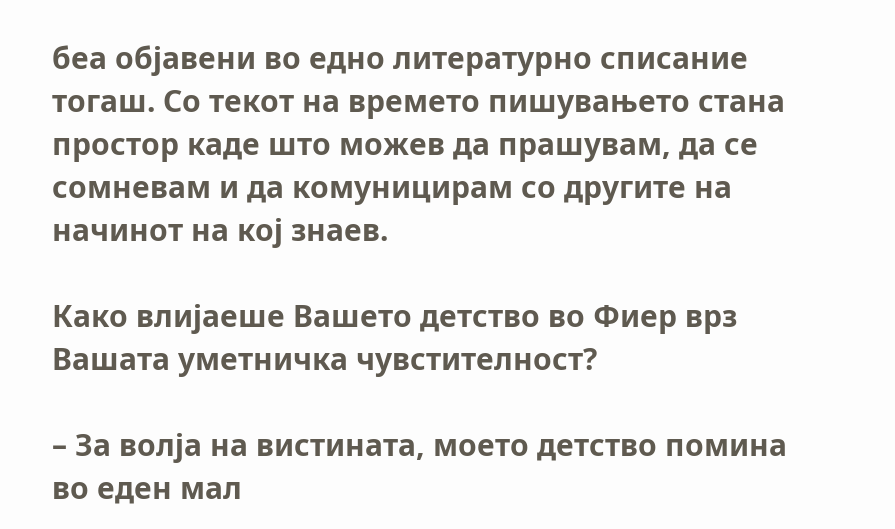беа објавени во едно литературно списание тогаш. Со текот на времето пишувањето стана простор каде што можев да прашувам, да се сомневам и да комуницирам со другите на начинот на кој знаев.

Како влијаеше Вашето детство во Фиер врз Вашата уметничка чувстителност?

– За волја на вистината, моето детство помина во еден мал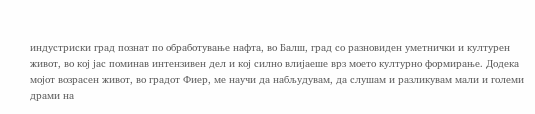индустриски град познат по обработување нафта, во Балш, град со разновиден уметнички и културен живот, во кој јас поминав интензивен дел и кој силно влијаеше врз моето културно формирање. Додека мојот возрасен живот, во градот Фиер, ме научи да набљудувам, да слушам и разликувам мали и големи драми на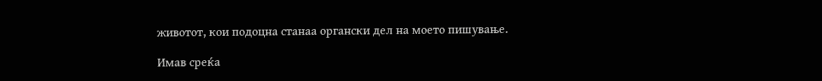животот, кои подоцна станаа органски дел на моето пишување.

Имав среќа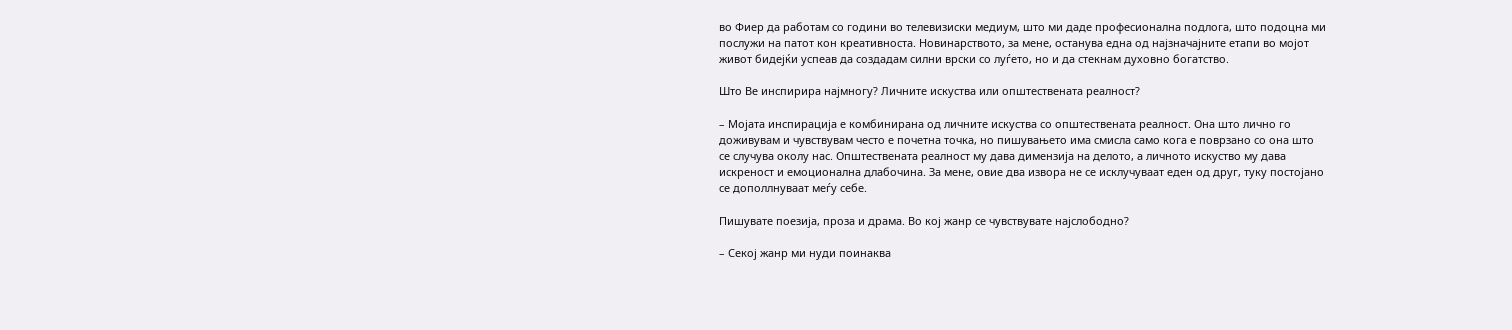во Фиер да работам со години во телевизиски медиум, што ми даде професионална подлога, што подоцна ми послужи на патот кон креативноста. Новинарството, за мене, останува една од најзначајните етапи во мојот живот бидејќи успеав да создадам силни врски со луѓето, но и да стекнам духовно богатство.

Што Ве инспирира најмногу? Личните искуства или општествената реалност?

– Мојата инспирација е комбинирана од личните искуства со општествената реалност. Она што лично го доживувам и чувствувам често е почетна точка, но пишувањето има смисла само кога е поврзано со она што се случува околу нас. Општествената реалност му дава димензија на делото, а личното искуство му дава искреност и емоционална длабочина. За мене, овие два извора не се исклучуваат еден од друг, туку постојано се дополлнуваат меѓу себе.

Пишувате поезија, проза и драма. Во кој жанр се чувствувате најслободно?

– Секој жанр ми нуди поинаква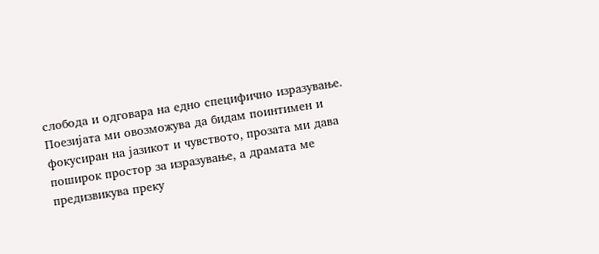слобода и одговара на едно специфично изразување. Поезијата ми овозможува да бидам поинтимен и фокусиран на јазикот и чувството, прозата ми дава поширок простор за изразување, а драмата ме предизвикува преку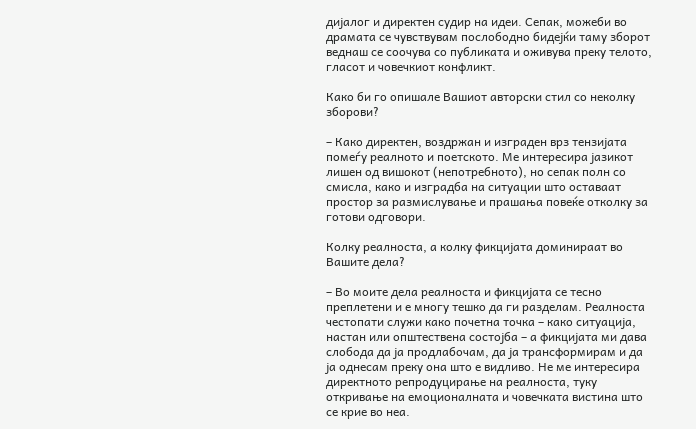дијалог и директен судир на идеи. Сепак, можеби во драмата се чувствувам послободно бидејќи таму зборот веднаш се соочува со публиката и оживува преку телото, гласот и човечкиот конфликт.

Како би го опишале Вашиот авторски стил со неколку зборови?

– Како директен, воздржан и изграден врз тензијата помеѓу реалното и поетското. Ме интересира јазикот лишен од вишокот (непотребното), но сепак полн со смисла, како и изградба на ситуации што оставаат простор за размислување и прашања повеќе отколку за готови одговори.

Колку реалноста, а колку фикцијата доминираат во Вашите дела?

– Во моите дела реалноста и фикцијата се тесно преплетени и е многу тешко да ги разделам. Реалноста честопати служи како почетна точка – како ситуација, настан или општествена состојба – а фикцијата ми дава слобода да ја продлабочам, да ја трансформирам и да ја однесам преку она што е видливо. Не ме интересира директното репродуцирање на реалноста, туку откривање на емоционалната и човечката вистина што се крие во неа.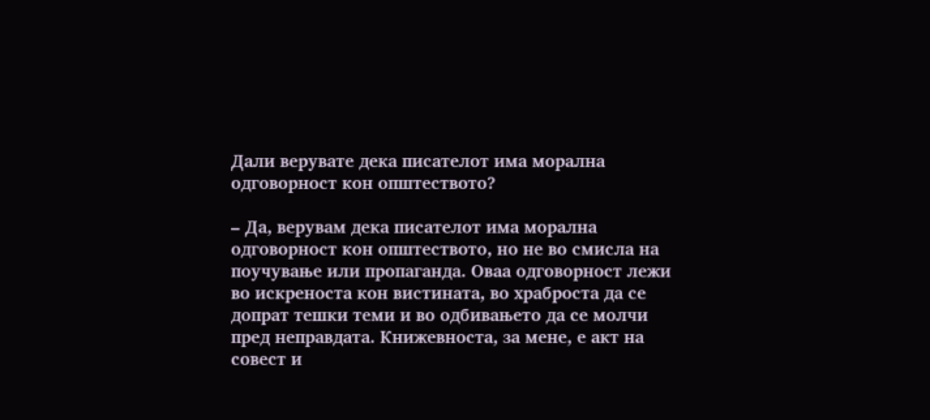Дали верувате дека писателот има морална одговорност кон општеството?

– Да, верувам дека писателот има морална одговорност кон општеството, но не во смисла на поучување или пропаганда. Оваа одговорност лежи во искреноста кон вистината, во храброста да се допрат тешки теми и во одбивањето да се молчи пред неправдата. Книжевноста, за мене, е акт на совест и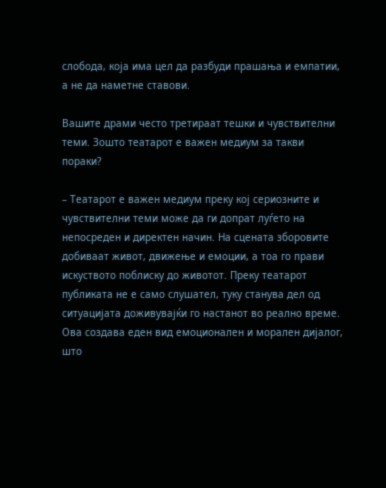слобода, која има цел да разбуди прашања и емпатии, а не да наметне ставови.

Вашите драми често третираат тешки и чувствителни теми. Зошто театарот е важен медиум за такви пораки?

– Театарот е важен медиум преку кој сериозните и чувствителни теми може да ги допрат луѓето на непосреден и директен начин. На сцената зборовите добиваат живот, движење и емоции, а тоа го прави искуството поблиску до животот. Преку театарот публиката не е само слушател, туку станува дел од ситуацијата доживувајќи го настанот во реално време. Ова создава еден вид емоционален и морален дијалог, што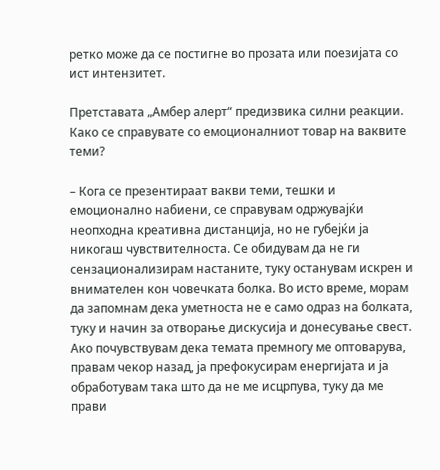ретко може да се постигне во прозата или поезијата со ист интензитет.

Претставата „Амбер алерт“ предизвика силни реакции. Како се справувате со емоционалниот товар на ваквите теми?

– Кога се презентираат вакви теми, тешки и емоционално набиени, се справувам одржувајќи неопходна креативна дистанција, но не губејќи ја никогаш чувствителноста. Се обидувам да не ги сензационализирам настаните, туку останувам искрен и внимателен кон човечката болка. Во исто време, морам да запомнам дека уметноста не е само одраз на болката, туку и начин за отворање дискусија и донесување свест. Ако почувствувам дека темата премногу ме оптоварува, правам чекор назад, ја префокусирам енергијата и ја обработувам така што да не ме исцрпува, туку да ме прави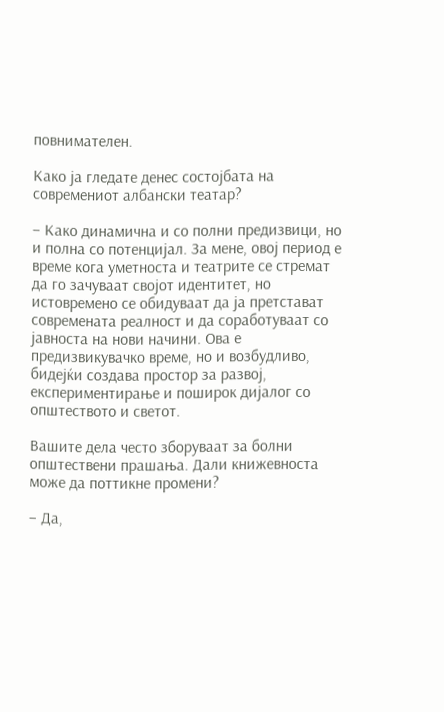повнимателен.

Како ја гледате денес состојбата на современиот албански театар?

– Како динамична и со полни предизвици, но и полна со потенцијал. За мене, овој период е време кога уметноста и театрите се стремат да го зачуваат својот идентитет, но истовремено се обидуваат да ја претстават современата реалност и да соработуваат со јавноста на нови начини. Ова е предизвикувачко време, но и возбудливо, бидејќи создава простор за развој, експериментирање и поширок дијалог со општеството и светот.

Вашите дела често зборуваат за болни општествени прашања. Дали книжевноста може да поттикне промени?

– Да,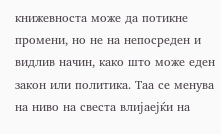книжевноста може да потикне промени, но не на непосреден и видлив начин, како што може еден закон или политика. Таа се менува на ниво на свеста влијаејќи на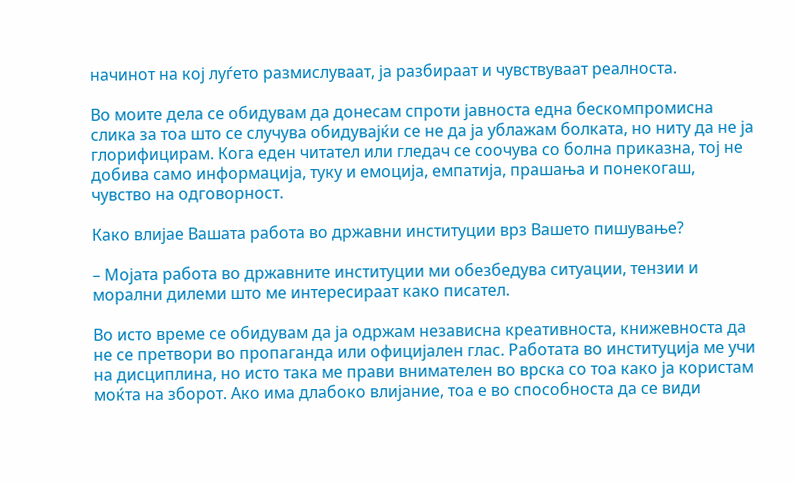начинот на кој луѓето размислуваат, ја разбираат и чувствуваат реалноста.

Во моите дела се обидувам да донесам спроти јавноста една бескомпромисна слика за тоа што се случува обидувајќи се не да ја ублажам болката, но ниту да не ја глорифицирам. Кога еден читател или гледач се соочува со болна приказна, тој не добива само информација, туку и емоција, емпатија, прашања и понекогаш, чувство на одговорност.

Како влијае Вашата работа во државни институции врз Вашето пишување?

– Мојата работа во државните институции ми обезбедува ситуации, тензии и морални дилеми што ме интересираат како писател.

Во исто време се обидувам да ја одржам независна креативноста, книжевноста да не се претвори во пропаганда или официјален глас. Работата во институција ме учи на дисциплина, но исто така ме прави внимателен во врска со тоа како ја користам моќта на зборот. Ако има длабоко влијание, тоа е во способноста да се види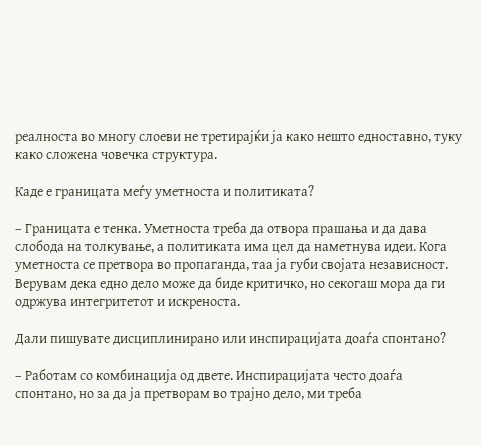реалноста во многу слоеви не третирајќи ја како нешто едноставно, туку како сложена човечка структура.

Каде е границата меѓу уметноста и политиката?

– Границата е тенка. Уметноста треба да отвора прашања и да дава слобода на толкување, а политиката има цел да наметнува идеи. Кога уметноста се претвора во пропаганда, таа ја губи својата независност. Верувам дека едно дело може да биде критичко, но секогаш мора да ги одржува интегритетот и искреноста.

Дали пишувате дисциплинирано или инспирацијата доаѓа спонтано?

– Работам со комбинација од двете. Инспирацијата често доаѓа спонтано, но за да ја претворам во трајно дело, ми треба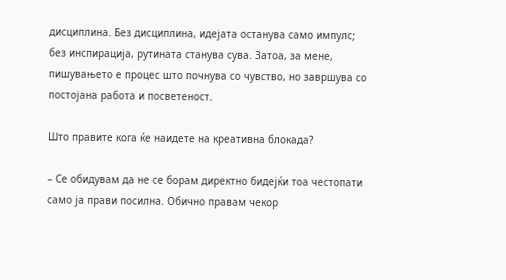дисциплина. Без дисциплина, идејата останува само импулс; без инспирација, рутината станува сува. Затоа, за мене, пишувањето е процес што почнува со чувство, но завршува со постојана работа и посветеност.

Што правите кога ќе наидете на креативна блокада?

– Се обидувам да не се борам директно бидејќи тоа честопати само ја прави посилна. Обично правам чекор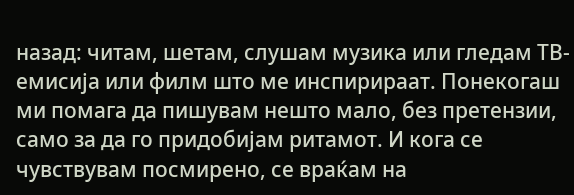назад: читам, шетам, слушам музика или гледам ТВ-емисија или филм што ме инспирираат. Понекогаш ми помага да пишувам нешто мало, без претензии, само за да го придобијам ритамот. И кога се чувствувам посмирено, се враќам на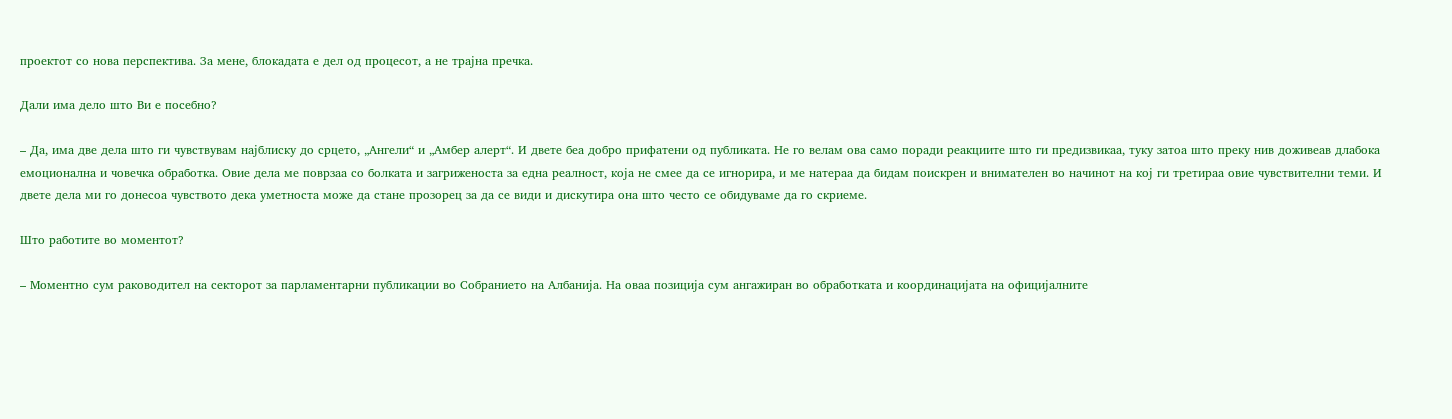проектот со нова перспектива. За мене, блокадата е дел од процесот, а не трајна пречка.

Дали има дело што Ви е посебно?

– Да, има две дела што ги чувствувам најблиску до срцето, „Ангели“ и „Амбер алерт“. И двете беа добро прифатени од публиката. Не го велам ова само поради реакциите што ги предизвикаа, туку затоа што преку нив доживеав длабока емоционална и човечка обработка. Овие дела ме поврзаа со болката и загриженоста за една реалност, која не смее да се игнорира, и ме натераа да бидам поискрен и внимателен во начинот на кој ги третираа овие чувствителни теми. И двете дела ми го донесоа чувството дека уметноста може да стане прозорец за да се види и дискутира она што често се обидуваме да го скриеме.

Што работите во моментот?

– Моментно сум раководител на секторот за парламентарни публикации во Собранието на Албанија. На оваа позиција сум ангажиран во обработката и координацијата на официјалните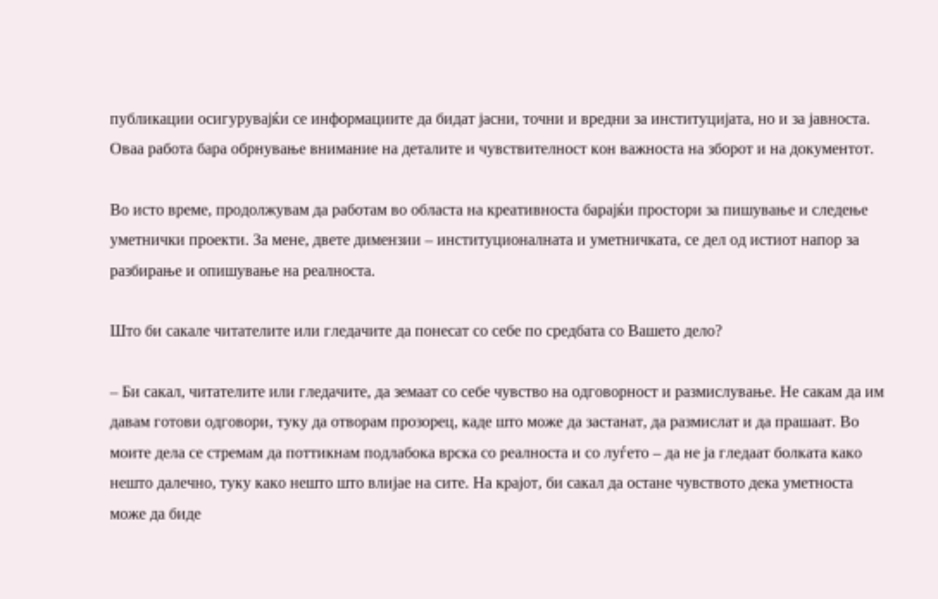публикации осигурувајќи се информациите да бидат јасни, точни и вредни за институцијата, но и за јавноста. Оваа работа бара обрнување внимание на деталите и чувствителност кон важноста на зборот и на документот.

Во исто време, продолжувам да работам во областа на креативноста барајќи простори за пишување и следење уметнички проекти. За мене, двете димензии – институционалната и уметничката, се дел од истиот напор за разбирање и опишување на реалноста.

Што би сакале читателите или гледачите да понесат со себе по средбата со Вашето дело?

– Би сакал, читателите или гледачите, да земаат со себе чувство на одговорност и размислување. Не сакам да им давам готови одговори, туку да отворам прозорец, каде што може да застанат, да размислат и да прашаат. Во моите дела се стремам да поттикнам подлабока врска со реалноста и со луѓето – да не ја гледаат болката како нешто далечно, туку како нешто што влијае на сите. На крајот, би сакал да остане чувството дека уметноста може да биде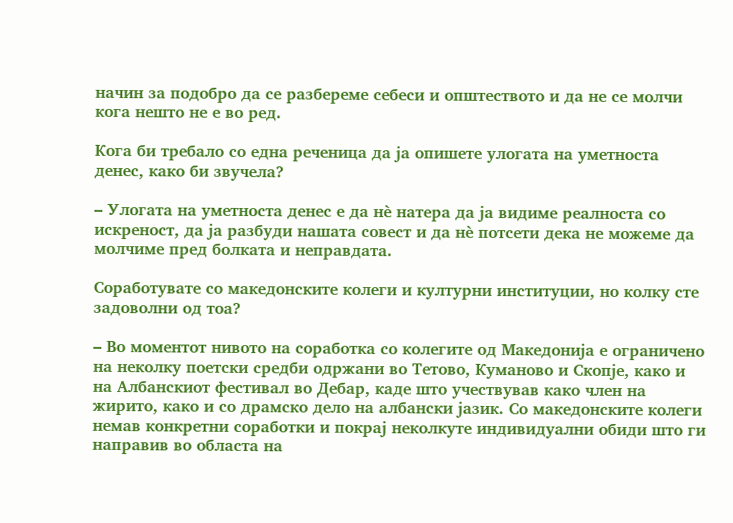начин за подобро да се разбереме себеси и општеството и да не се молчи кога нешто не е во ред.

Кога би требало со една реченица да ја опишете улогата на уметноста денес, како би звучела?

– Улогата на уметноста денес е да нè натера да ја видиме реалноста со искреност, да ја разбуди нашата совест и да нè потсети дека не можеме да молчиме пред болката и неправдата.

Соработувате со македонските колеги и културни институции, но колку сте задоволни од тоа?

– Во моментот нивото на соработка со колегите од Македонија е ограничено на неколку поетски средби одржани во Тетово, Куманово и Скопје, како и на Албанскиот фестивал во Дебар, каде што учествував како член на жирито, како и со драмско дело на албански јазик. Со македонските колеги немав конкретни соработки и покрај неколкуте индивидуални обиди што ги направив во областа на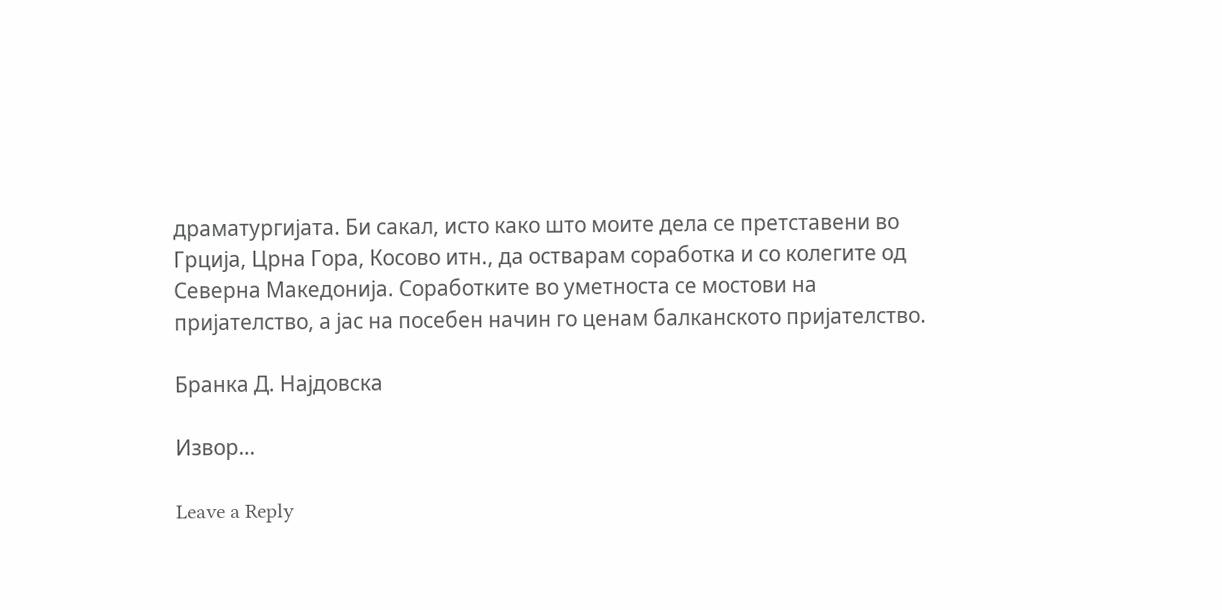драматургијата. Би сакал, исто како што моите дела се претставени во Грција, Црна Гора, Косово итн., да остварам соработка и со колегите од Северна Македонија. Соработките во уметноста се мостови на пријателство, а јас на посебен начин го ценам балканското пријателство.

Бранка Д. Најдовска

Извор…

Leave a Reply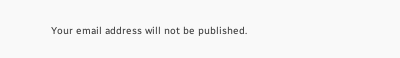Your email address will not be published.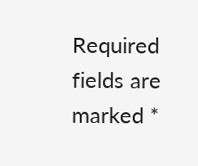Required fields are marked *